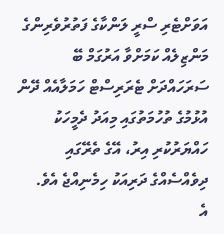އަވަށްޓެރި ސްރީ ލަންކާގެ ފަތުރުވެރިންގެ މަންޒިލެއް ކަމަށްވާ އަރުގަމް ބޭ ސަރަހައްދަށް ޓެރަރިސްޓް ހަމަލާއެއް ދޭން އުޅުމުގެ ތުހުމަތުގައި މިއަދު ދެމީހަކު ހައްޔަރުކުރި އިރު، އޭގެ ތެރޭގައި ދިވެއްސެއްގެ ދަރިއަކު ހިމެނިއްޖެ އެވެ.
އެ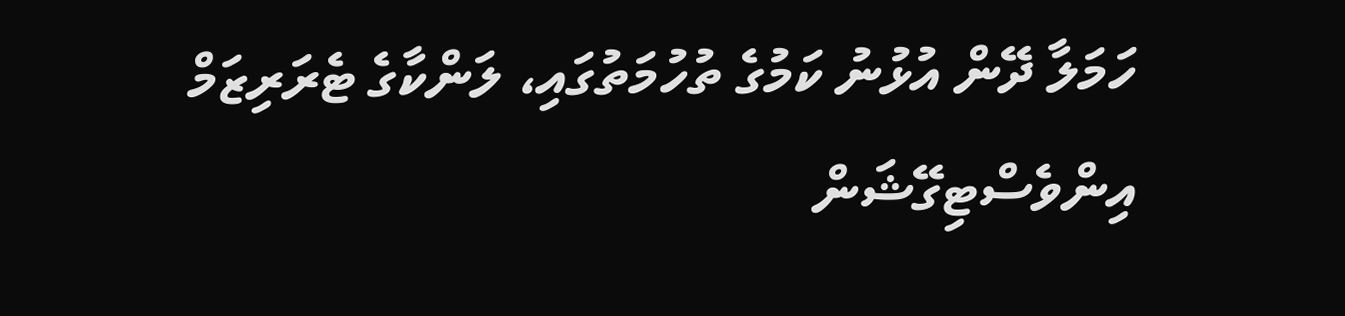ހަމަލާ ދޭން އުޅުނު ކަމުގެ ތުހުމަތުގައި، ލަންކާގެ ޓެރަރިޒަމް އިންވެސްޓިގޭޝަން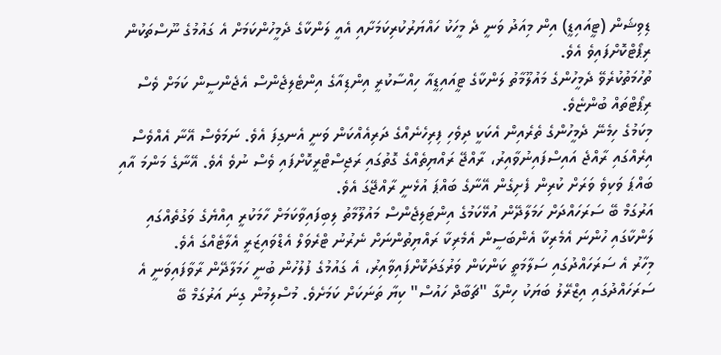ޑިވިޝަން (ޓީއައިޑީ) އިން މިއަދު ވަނީ ދެ މީހަކު ހައްޔަރުކުރިކަމަށާއި އެއީ ލަންކާގެ ދެމީހުންކަމަށް އެ ގައުމުގެ ނޫސްތަކުން ރިޕޯޓްކޮށްފައިވެ އެވެ.
ތުހުމަތުކުރެވޭ ދެމީހުންގެ މައުލޫމާތު ލަންކާގެ ޓީއައިޑީއާ ހިއްސާކުރީ އިންޑިއާގެ އިންޓެލިޖެންސް އެޖެންސީން ކަމަށް ވެސް ރިޕޯޓްތައް ބުންޏެވެ.
މިކަމުގެ ހިމެނޭ ދެމީހުންގެ ތެރެއިން އެކަކީ ދިވެހި ފިރިހެނެއްގެ ދަރިއެއްކަން ވަނީ އެނގިފަ އެވެ. ނަމަވެސް އޭނާ އެއްވެސް އިރެއްގައި ރާއްޖެ އައިސްފައިނުވާއިރު، ރާއްޖޭ ރައްޔިތެއްގެ ގޮތުގައި ރަޖިސްޓްރީކޮށްފައި ވެސް ނުވެ އެވެ. އޭނާގެ މަންމަ އާއި ބައްޕަ ވަކިވެ ވަރަށް ކުރިން ފެށިގެން އޭނާގެ ބައްޕަ އުޅެނީ ރާއްޖޭގަ އެވެ.
އަރުގަމް ބޭ ސަރަހައްދަށް ހަމަލާދޭން އުޅޭކަމުގެ އިންޓަލިޖެންސް މައުލޫމާތު ލިބިފައިވާކަމަށް ހާމަކުރީ އިއްޔެގެ ވަގުތެއްގައި ލަންކާގައި ހުންނަ އެމެރިކާ އެންބަސީން އެމެރިކާ ރައްޔިތުންނަށް ނެރުނު ޓްރެވަލް އެޑްވައިޒަރީ އެލާޓެއްގަ އެވެ.
މިހާރު އެ ސަރަހައްދުގައި ސަލާމަތީ ކަންކަން ވަރުގަދަކޮށްފައިވާއިރު، އެ ގައުމުގެ ފުލުހުން ބުނީ ހަމަލާދޭން ރާވާފައިވަނީ އެ ސަރަހައްދުގައި އިޒްރޭލު ބަޔަކު ހިންގާ "ޗަބާދް ހައުސް" ކިޔާ ތަނަކަށް ކަމަށެވެ. މުސްލިމުން ގިނަ އަރުގަމް ބޭ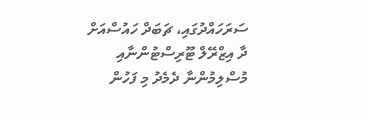ސަރަހައްދުގައި، ޗަބަދް ހައުސްއަށް ދާ އިޒްރޭލް ޓޫރިސްޓުންނާއި މުސްލިމުންނާ ދެމެދު މި ފަހުން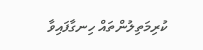ކުރިމަތިލުންތައް ހިނގާފައިވާ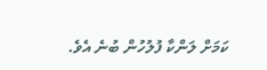ކަމަށް ލަންކާ ފުލުހުން ބުނެ އެވެ.